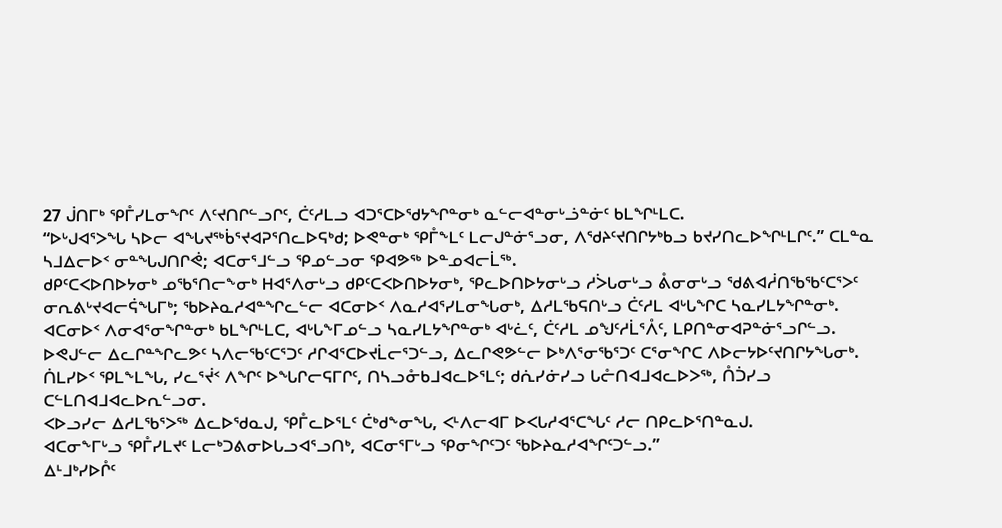27 ᒎᑎᒥᒃ ᕿᒤᓯᒪᓂᖏᑦ ᐱᑦᔪᑎᒋᓪᓗᒋᑦ, ᑖᑦᓱᒪᓗ ᐊᑐᕐᑕᐅᖁᔭᖏᓐᓂᒃ ᓇᓪᓕᐊᓐᓂᒡᓘᓐᓃᑦ ᑲᒪᖏᒻᒪᑕ.
“ᐅᒡᒍᐊᕐᐳᖓ ᓴᐅᓕ ᐊᖓᔪᖅᑳᕐᔪᐊᕈᕐᑎᓚᐅᕋᒃᑯ; ᐅᕙᓐᓂᒃ ᕿᒤᖕᒪᑦ ᒪᓕᒍᓐᓃᕐᓗᓂ, ᐱᖁᔨᑦᔪᑎᒋᔭᒃᑲᓗ ᑲᔪᓯᑎᓚᐅᖏᒻᒪᒋᑦ.” ᑕᒪᓐᓇ ᓴᒧᐃᓕᐅᑉ ᓂᓐᖓᒍᑎᒋᕚ; ᐊᑕᓂᕐᒧᓪᓗ ᕿᓄᓪᓗᓂ ᕿᐊᕗᖅ ᐅᓐᓄᐊᓕᒫᖅ.
ᑯᑭᑦᑕᐸᐅᑎᐅᔭᓂᒃ ᓄᖃᕐᑎᓕᖕᓂᒃ ᕼᐊᕐᐱᓂᒡᓗ ᑯᑭᑦᑕᐸᐅᑎᐅᔭᓂᒃ, ᕿᓚᐅᑎᐅᔭᓂᒡᓗ ᓱᐴᒐᓂᒡᓗ ᕔᓂᓂᒡᓗ ᖁᕕᐊᓲᑎᖃᖃᑦᑕᕐᐳᑦ ᓂᕆᕕᒡᔪᐊᓕᕌᖓᒥᒃ; ᖃᐅᔨᓇᓱᐊᓐᖏᓚᓪᓕ ᐊᑕᓂᐅᑉ ᐱᓇᓱᐊᕐᓯᒪᓂᖓᓂᒃ, ᐃᓱᒪᖃᕋᑎᒡᓗ ᑖᑦᓱᒪ ᐊᒡᒐᖏᑕ ᓴᓇᓯᒪᔭᖏᓐᓂᒃ.
ᐊᑕᓂᐅᑉ ᐱᓂᐊᕐᓂᖏᓐᓂᒃ ᑲᒪᖏᒻᒪᑕ, ᐊᒡᒐᖕᒥᓄᓪᓗ ᓴᓇᓯᒪᔭᖏᓐᓂᒃ ᐊᒡᓛᑦ, ᑖᑦᓱᒪ ᓄᖑᑦᓱᒫᕐᐰᑦ, ᒪᑭᑎᓐᓂᐊᕈᓐᓃᕐᓗᒋᓪᓗ.
ᐅᕙᒍᓪᓕ ᐃᓚᒋᓐᖏᓚᕗᑦ ᓴᐱᓕᖃᑦᑕᕐᑐᑦ ᓱᒋᐊᕐᑕᐅᔪᒫᓕᕐᑐᓪᓗ, ᐃᓚᒋᕙᕗᓪᓕ ᐅᒃᐱᕐᓂᖃᕐᑐᑦ ᑕᕐᓂᖏᑕ ᐱᐅᓕᔭᐅᑦᔪᑎᒋᔭᖓᓂᒃ.
ᑏᒪᓯᐅᑉ ᕿᒪᖕᒪᖓ, ᓯᓚᕐᔫᑉ ᐱᖏᑦ ᐅᖓᒋᓕᕋᒥᒋᑦ, ᑎᓴᓗᓁᑲᒧᐊᓚᐅᕐᒪᑦ; ᑯᕇᓯᓃᓯᓗ ᒐᓔᑎᐊᒧᐊᓚᐅᐳᖅ, ᑍᑑᓯᓗ ᑕᓪᒪᑎᐊᒧᐊᓚᐅᕆᓪᓗᓂ.
ᐸᐅᓗᓯᓕ ᐃᓱᒪᖃᕐᐳᖅ ᐃᓚᐅᖁᓇᒍ, ᕿᒤᓚᐅᕐᒪᑦ ᑖᒃᑯᖕᓂᖓ, ᐸᒻᐱᓕᐊᒥ ᐅᐸᒐᓱᐊᕐᑕᖓᑦ ᓱᓕ ᑎᑭᓚᐅᕐᑎᓐᓇᒍ.
ᐊᑕᓂᖕᒥᒡᓗ ᕿᒤᓯᒪᔪᑦ ᒪᓕᒃᑐᕕᓂᐅᒐᓗᐊᕐᓗᑎᒃ, ᐊᑕᓂᕐᒥᒡᓗ ᕿᓂᖏᑦᑐᑦ ᖃᐅᔨᓇᓱᐊᖏᑦᑐᓪᓗ.”
ᐃᒻᒧᒃᓯᐅᒊᑦ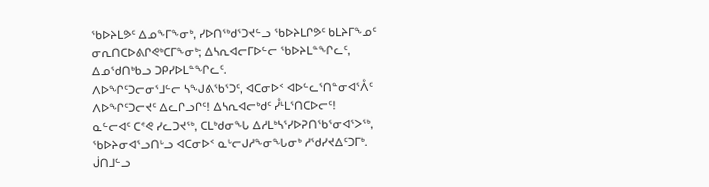ᖃᐅᔨᒪᕗᑦ ᐃᓄᖕᒥᖕᓂᒃ, ᓯᐅᑎᖅᑯᕐᑐᔪᓪᓗ ᖃᐅᔨᒪᒋᕗᑦ ᑲᒪᔨᒥᖕᓄᑦ ᓂᕆᑎᑕᐅᕕᒋᕙᒃᑕᒥᖕᓂᒃ; ᐃᓴᕆᐊᓕᒥᐅᓪᓕ ᖃᐅᔨᒪᓐᖏᓚᑦ, ᐃᓄᖁᑎᒃᑲᓗ ᑐᑭᓯᐅᒪᓐᖏᓚᑦ.
ᐱᐅᖏᑦᑐᓕᓂᕐᒧᓪᓕ ᓴᖑᕕᖃᕐᑐᑦ, ᐊᑕᓂᐅᑉ ᐊᐅᓪᓚᕐᑎᓐᓂᐊᕐᐰᑦ ᐱᐅᖏᑦᑐᓕᔪᑦ ᐃᓚᒋᓗᒋᑦ! ᐃᓴᕆᐊᓕᒃᑯᑦ ᓮᒻᒪᕐᑎᑕᐅᓕᑦ!
ᓇᓪᓕᐊᑦ ᑕᕝᕙ ᓯᓚᑐᔪᖅ, ᑕᒪᒃᑯᓂᖓ ᐃᓱᒪᒃᓴᕐᓯᐅᕈᑎᖃᕐᓂᐊᕐᐳᖅ, ᖃᐅᔨᓂᐊᕐᓗᑎᒡᓗ ᐊᑕᓂᐅᑉ ᓇᒡᓕᒍᓱᖕᓂᖓᓂᒃ ᓱᖁᓯᔪᐃᑦᑐᒥᒃ.
ᒎᑎᒧᓪᓗ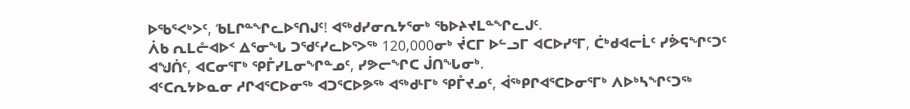ᐅᖃᕐᐸᒃᐳᑦ, ‘ᑲᒪᒋᓐᖏᓚᐅᕐᑎᒍᑦ! ᐊᖅᑯᓯᓂᕆᔭᕐᓂᒃ ᖃᐅᔨᔪᒪᓐᖏᓚᒍᑦ.
ᐲᑲ ᕆᒪᓔᐊᐅᑉ ᐃᕐᓂᖓ ᑐᖁᑦᓯᓚᐅᕐᐳᖅ 120,000ᓂᒃ ᔫᑕᒥ ᐅᓪᓗᒥ ᐊᑕᐅᓯᕐᒥ, ᑖᒃᑯᐊᓕᒫᑦ ᓯᕘᕋᖏᑦᑐᑦ ᐊᖑᑏᑦ, ᐊᑕᓂᕐᒥᒃ ᕿᒤᓯᒪᓂᖏᓐᓄᑦ, ᓯᕗᓕᖏᑕ ᒎᑎᖓᓂᒃ.
ᐊᑦᑕᕆᔭᐅᓇᓂ ᓱᒋᐊᕐᑕᐅᓂᖅ ᐊᑐᕐᑕᐅᕗᖅ ᐊᖅᑯᒻᒥᒃ ᕿᒤᔪᓄᑦ, ᐋᖅᑭᒋᐊᕐᑕᐅᓂᕐᒥᒃ ᐱᐅᒃᓴᖏᑦᑐᖅ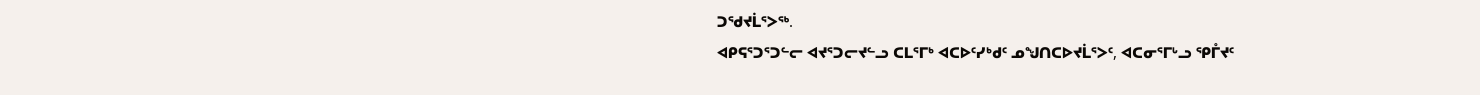ᑐᖁᔪᒫᕐᐳᖅ.
ᐊᑭᕋᕐᑐᕐᑐᓪᓕ ᐊᔪᕐᑐᓕᔪᓪᓗ ᑕᒪᕐᒥᒃ ᐊᑕᐅᑦᓯᒃᑯᑦ ᓄᖑᑎᑕᐅᔪᒫᕐᐳᑦ, ᐊᑕᓂᕐᒥᒡᓗ ᕿᒤᔪᑦ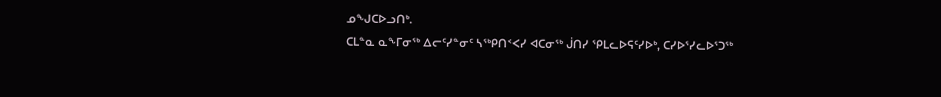ᓄᖑᑕᐅᓗᑎᒃ.
ᑕᒪᓐᓇ ᓇᖕᒥᓂᖅ ᐃᓕᑦᓯᓐᓂᑦ ᓴᖅᑭᑎᑉᐸᓯ ᐊᑕᓂᖅ ᒎᑎᓯ ᕿᒪᓚᐅᕋᑦᓯᐅᒃ, ᑕᓯᐅᕐᓯᓚᐅᕐᑐᖅ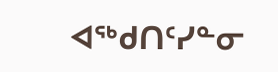ᐊᖅᑯᑎᑦᓯᓐᓂ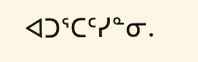ᐊᑐᕐᑕᑦᓯᓐᓂ.